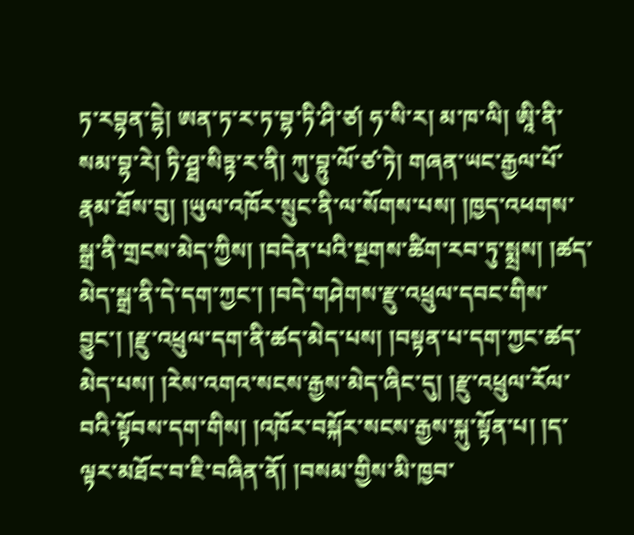ཏ་རབྷན་དྷེ། ཨན་ཏ་ར་ཏ་བྷ་ཏི་ཤི་ཙ། ཧ་སི་ར། མ་ཁ་ལི། ཨཱི་ནི་སམ་བྷ་རེ། ཏི་ཤྠ་སིཏྟ་ར་ནི། ཀུ་བྷུ་ལོ་ཙ་ཏེ། གཞན་ཡང་རྒྱལ་པོ་རྣམ་ཐོས་བུ། །ཡུལ་འཁོར་སྲུང་ནི་ལ་སོགས་པས། །ཁྱད་འཕགས་སྒྲ་ནི་གྲངས་མེད་ཀྱིས། །བདེན་པའི་སྔགས་ཚིག་རབ་ཏུ་སྨྲས། །ཚད་མེད་སྒྲ་ནི་དེ་དག་ཀྱང་། །བདེ་གཤེགས་རྫུ་འཕྲུལ་དབང་གིས་བྱུང་། །རྫུ་འཕྲུལ་དག་ནི་ཚད་མེད་པས། །བསྟན་པ་དག་ཀྱང་ཚད་མེད་པས། །རེས་འགའ་སངས་རྒྱས་མེད་ཞིང་དུ། །རྫུ་འཕྲུལ་རོལ་བའི་སྟོབས་དག་གིས། །འཁོར་བསྐོར་སངས་རྒྱས་སྐུ་སྟོན་པ། །ད་ལྟར་མཐོང་བ་ཇི་བཞིན་ནོ། །བསམ་གྱིས་མི་ཁྱབ་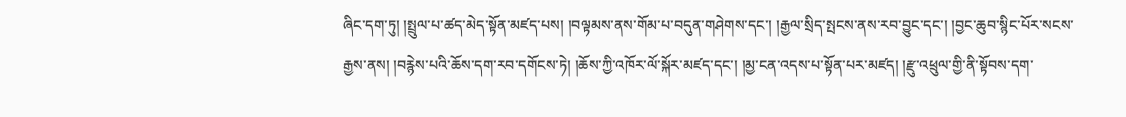ཞིང་དག་ཏུ། །སྤྲུལ་པ་ཚད་མེད་སྟོན་མཛད་པས། །བལྟམས་ནས་གོམ་པ་བདུན་གཤེགས་དང་། །རྒྱལ་སྲིད་སྤངས་ནས་རབ་བྱུང་དང་། །བྱང་ཆུབ་སྙིང་པོར་སངས་རྒྱས་ནས། །བརྙེས་པའི་ཆོས་དག་རབ་དགོངས་ཏེ། །ཆོས་ཀྱི་འཁོར་ལོ་སྐོར་མཛད་དང་། །མྱ་ངན་འདས་པ་སྟོན་པར་མཛད། །རྫུ་འཕྲུལ་གྱི་ནི་སྟོབས་དག་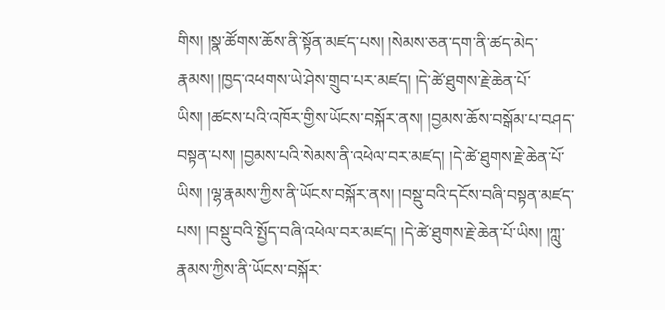གིས། །སྣ་ཚོགས་ཆོས་ནི་སྟོན་མཛད་པས། །སེམས་ཅན་དག་ནི་ཚད་མེད་རྣམས། །ཁྱད་འཕགས་ཡེ་ཤེས་གྲུབ་པར་མཛད། །དེ་ཚེ་ཐུགས་རྗེ་ཆེན་པོ་ཡིས། །ཚངས་པའི་འཁོར་གྱིས་ཡོངས་བསྐོར་ནས། །བྱམས་ཆོས་བསྒོམ་པ་བཤད་བསྟན་པས། །བྱམས་པའི་སེམས་ནི་འཕེལ་བར་མཛད། །དེ་ཚེ་ཐུགས་རྗེ་ཆེན་པོ་ཡིས། །ལྷ་རྣམས་ཀྱིས་ནི་ཡོངས་བསྐོར་ནས། །བསྡུ་བའི་དངོས་བཞི་བསྟན་མཛད་པས། །བསྡུ་བའི་སྤྱོད་བཞི་འཕེལ་བར་མཛད། །དེ་ཚེ་ཐུགས་རྗེ་ཆེན་པོ་ཡིས། །ཀླུ་རྣམས་ཀྱིས་ནི་ཡོངས་བསྐོར་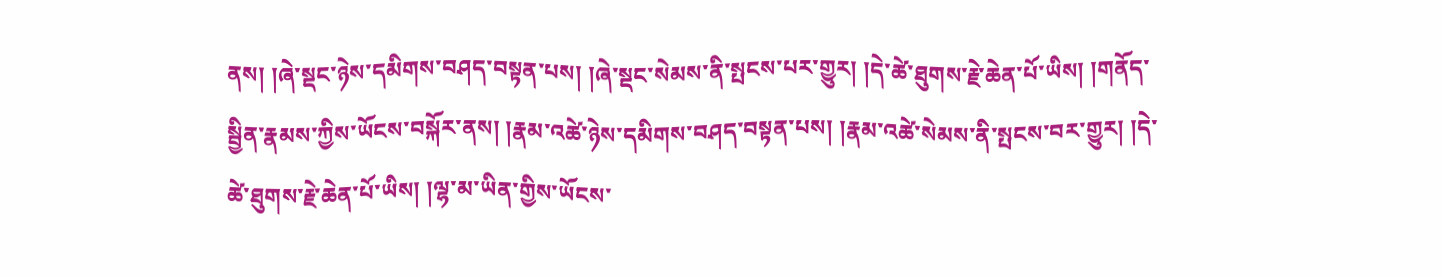ནས། །ཞེ་སྡང་ཉེས་དམིགས་བཤད་བསྟན་པས། །ཞེ་སྡང་སེམས་ནི་སྤངས་པར་གྱུར། །དེ་ཚེ་ཐུགས་རྗེ་ཆེན་པོ་ཡིས། །གནོད་སྦྱིན་རྣམས་ཀྱིས་ཡོངས་བསྐོར་ནས། །རྣམ་འཚེ་ཉེས་དམིགས་བཤད་བསྟན་པས། །རྣམ་འཚེ་སེམས་ནི་སྤངས་བར་གྱུར། །དེ་ཚེ་ཐུགས་རྗེ་ཆེན་པོ་ཡིས། །ལྷ་མ་ཡིན་གྱིས་ཡོངས་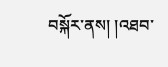བསྐོར་ནས། །འཐབ་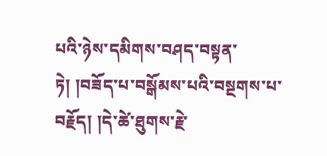པའི་ཉེས་དམིགས་བཤད་བསྟན་ཏེ། །བཟོད་པ་བསྒོམས་པའི་བསྔགས་པ་བརྗོད། །དེ་ཚེ་ཐུགས་རྗེ་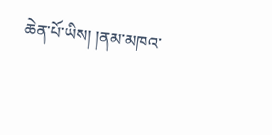ཆེན་པོ་ཡིས། །ནམ་མཁའ་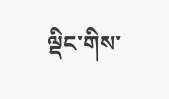ལྡིང་གིས་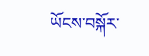ཡོངས་བསྐོར་